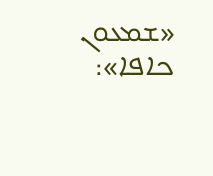«ܫܡܥܘܢ ܟܐܦܐ»: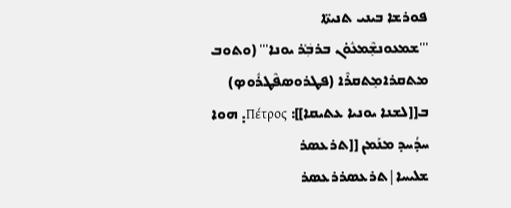ܦܘܪܫܐ ܒܝܢܝ ܬܢܝܬ̈ܐ
'''ܫܡܥܘܢܫܸܶܡܥܽܘ̇ܢ ܒܪܒ̊ܲܪ ܝܘܢܐ''' (ܘܬܘܒ ܡܬܩܪܐܡܸܬܩܪܶܐ (ܦܛܪܘܣܦܶܛܪܽܘܤ) ܒ[[ܠܫܢܐ ܝܘܢܝܐ ܥܬܝܩܐ]]: Πέτρος܄ ܗܘܐ ܚܕܳܚܕ ܡܢܰܡܢ [[ܬܪܥܣܪ ܫܠܝܚܐ|ܬܪܥܣܪܪܥܣܪ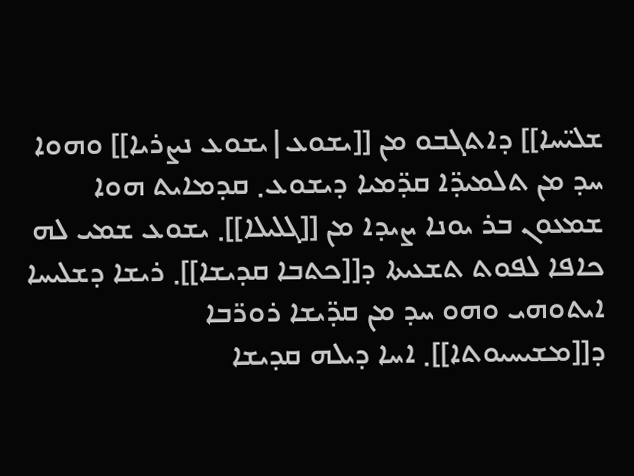ܫܠܝ̈ܚܐ]] ܕܐܬܓܒܘ ܡܢ [[ܝܫܘܥ|ܝܫܘܥ ܢܨܪܝܐ]] ܘܗܘܐ ܚܕ ܡܢ ܬܠܡܝܕ̈ܐ ܩܕ̈ܡܝܐ ܕܝܫܘܥ܂ ܩܕܡܐܝܬ ܗܘܐ ܫܡܥܘܢ ܒܪ ܝܘܢܐ ܨܝܕܐ ܡܢ [[ܓܠܝܠܐ]]܂ ܝܫܘܥ ܫܡܝ ܠܗ ܟܐܦܐ ܠܦܘܬ ܬܫܥܝܬܐ ܕ[[ܟܬܒܐ ܩܕܝܫܐ]]܂ ܪܝܫܐ ܕܫܠܝܚܐ ܐܝܬܘܗܝ ܘܗܘ ܚܕ ܡܢ ܩܕ̈ܝܫܐ ܪܘܪ̈ܒܐ ܕ[[ܡܫܝܚܝܘܬܐ]]܂ ܐܚܐ ܕܝܠܗ ܩܕܝܫܐ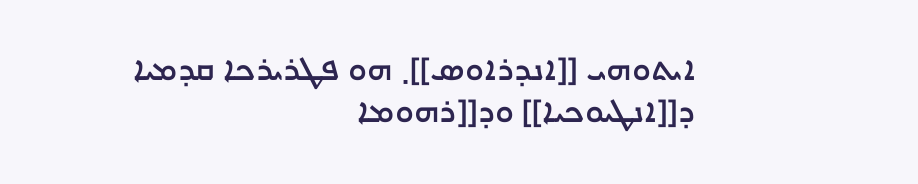ܐܝܬܘܗܝ [[ܐܢܕܪܐܘܣ]]܂ ܗܘ ܦܛܪܝܪܟܐ ܩܕܡܝܐ ܕ[[ܐܢܛܝܘܟܝܐ]] ܘܕ[[ܪܗܘܡܐ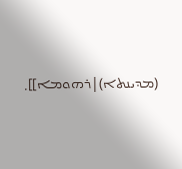(ܡܕܝܢܬܐ)|ܪܗܘܡܐ]]܂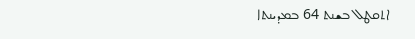ܐܬܩܛܠ ܒܫܢܬ 64 ܒܡܕܝܢܬܐ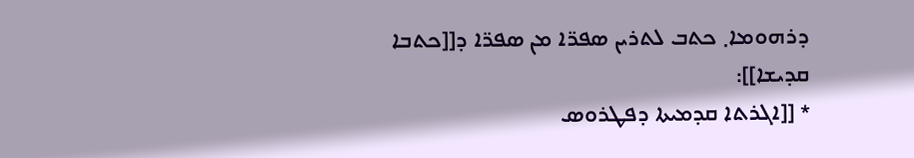ܕܪܗܘܡܐ܂ ܟܬܒ ܠܬܪܝܢ ܣܦܪ̈ܐ ܡܢ ܣܦܪ̈ܐ ܕ[[ܟܬܒܐ ܩܕܝܫܐ]]:
* [[ܐܓܪܬܐ ܩܕܡܝܬܐ ܕܦܛܪܘܣ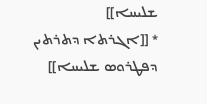ܫܠܝܚܐ]]
* [[ܐܓܪܬܐ ܕܬܪܬܝܢ ܕܦܛܪܘܣ ܫܠܝܚܐ]]